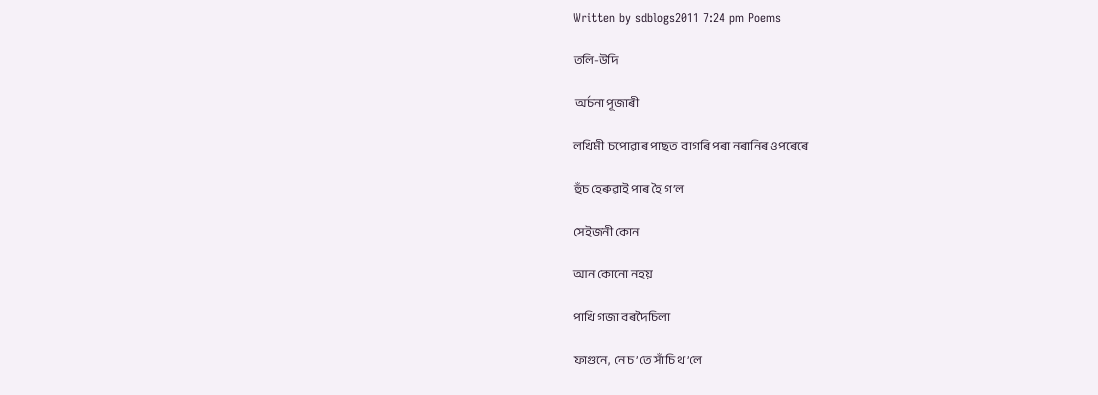Written by sdblogs2011 7:24 pm Poems

তলি-উদি

 অৰ্চনা পূজাৰী

লখিমী  চপোৱাৰ পাছত  বাগৰি পৰা নৰানিৰ ওপৰেৰে

হুঁচ হেৰুৱাই পাৰ হৈ গ’ল

সেইজনী কোন

আন কোনো নহয়

পাখি গজা বৰদৈচিলা

ফাগুনে, নে চ’তে সাঁচি থ’লে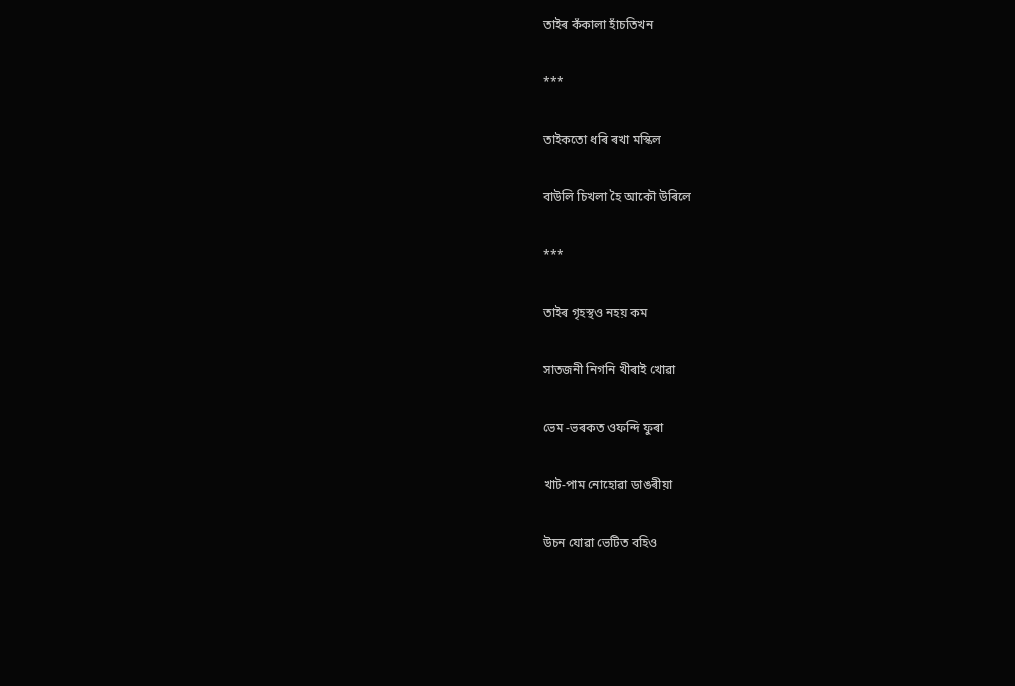তাইৰ কঁকালা হাঁচতিখন

***

তাইকতো ধৰি ৰখা মস্কিল

বাউলি চিখলা হৈ আকৌ উৰিলে

***

তাইৰ গৃহস্থও নহয় কম

সাতজনী নিগনি খীৰাই খোৱা

ভেম -ভৰকত ওফন্দি ফুৰা

খাট-পাম নোহোৱা ডাঙৰীয়া

উচন যোৱা ভেটিত বহিও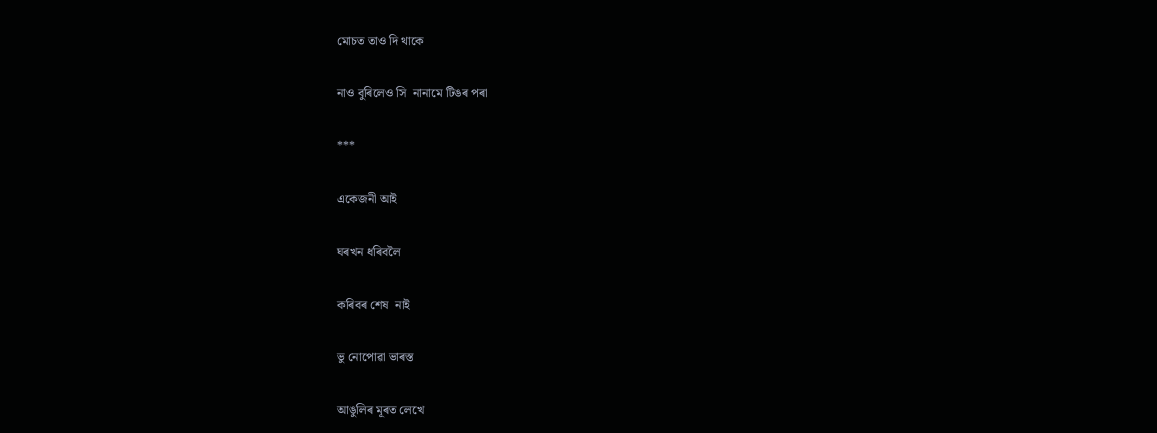মোচত তাও দি থাকে

নাও বুৰিলেও সি  নানামে টিঙৰ পৰা

***

একেজনী আই

ঘৰখন ধৰিবলৈ

কৰিবৰ শেষ  নাই

ভু নোপোৱা ভাৰস্ত

আঙুলিৰ মূৰত লেখে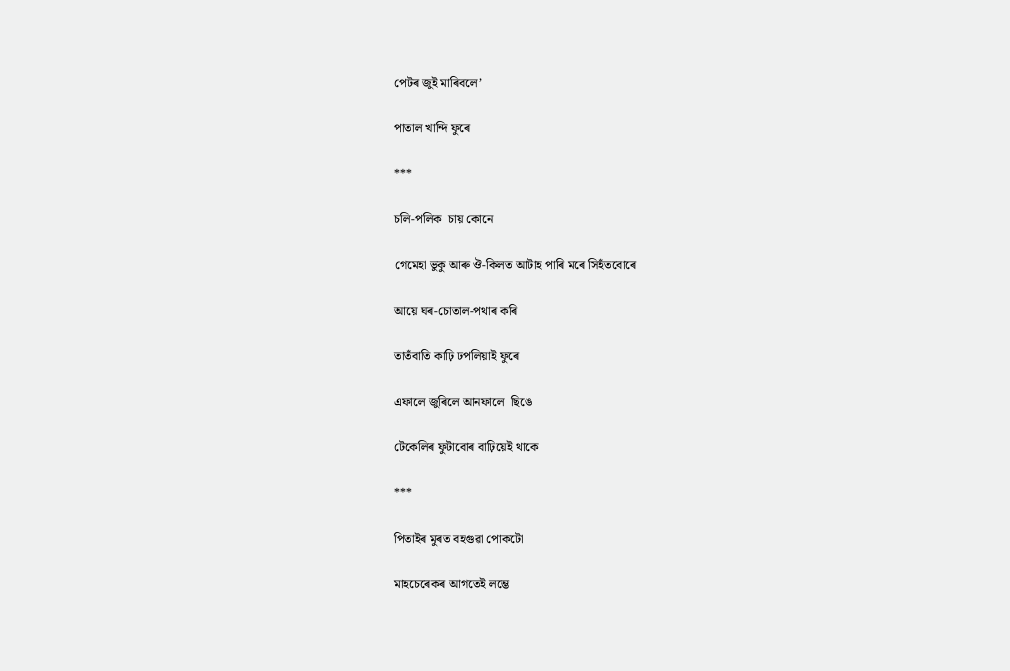পেটৰ জুই মাৰিবলে’

পাতাল খান্দি ফুৰে

***

চলি-পলিক  চায় কোনে

গেমেহা ভুকু আৰু ঔ-কিলত আটাহ পাৰি মৰে সিহঁতবোৰে

আয়ে ঘৰ-চোতাল-পথাৰ কৰি

তাতঁবাতি কাঢ়ি ঢপলিয়াই ফুৰে

এফালে জুৰিলে আনফালে  ছিঙে

টেকেলিৰ ফুটাবোৰ বাঢ়িয়েই থাকে

***

পিতাইৰ মুৰত বহগুৱা পোকটো

মাহচেৰেকৰ আগতেই লম্ভে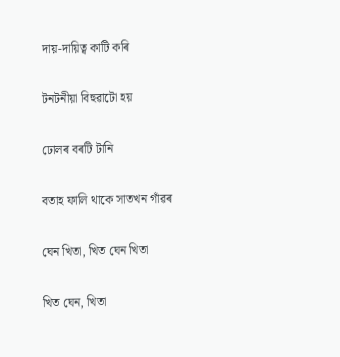দায়-দায়িত্ব কাটি কৰি

টনটনীয়া বিহুৱাটো হয়

ঢোলৰ বৰটি টানি

বতাহ ফালি থাকে সাতখন গাঁৱৰ

ঘেন খিতা, খিত ঘেন খিতা

খিত ঘেন, খিতা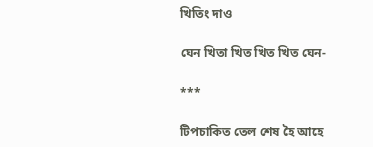খিতিং দাও

ঘেন খিতা খিত খিত খিত ঘেন-

***

টিপচাকিত তেল শেষ হৈ আহে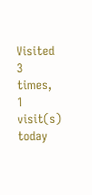Visited 3 times, 1 visit(s) today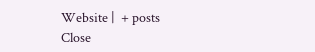Website |  + posts
Close